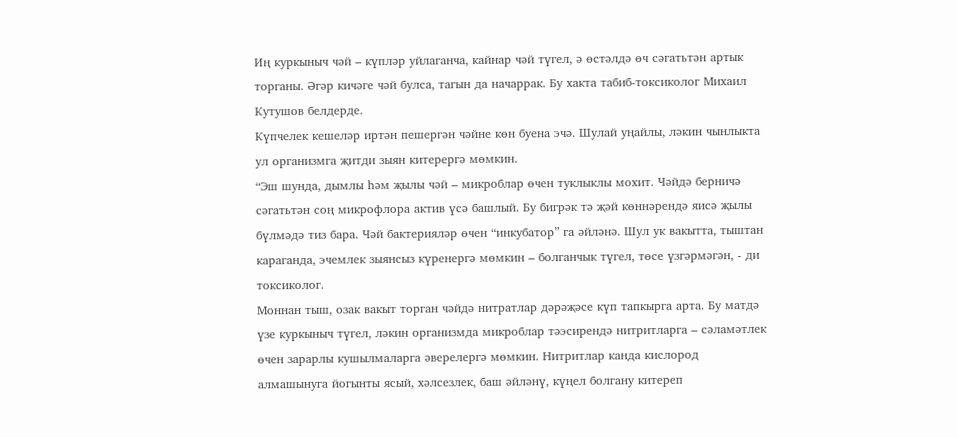Иң куркыныч чәй – күпләр уйлаганча, кайнар чәй түгел, ә өстәлдә өч сәгатьтән артык торганы. Әгәр кичәге чәй булса, тагын да начаррак. Бу хакта табиб-токсиколог Михаил Кутушов белдерде.
Күпчелек кешеләр иртән пешергән чәйне көн буена эчә. Шулай уңайлы, ләкин чынлыкта ул организмга җитди зыян китерергә мөмкин.
“Эш шунда, дымлы һәм җылы чәй – микроблар өчен туклыклы мохит. Чәйдә берничә сәгатьтән соң микрофлора актив үсә башлый. Бу бигрәк тә җәй көннәрендә яисә җылы бүлмәдә тиз бара. Чәй бактерияләр өчен “инкубатор” га әйләнә. Шул ук вакытта, тыштан караганда, эчемлек зыянсыз күренергә мөмкин – болганчык түгел, төсе үзгәрмәгән, - ди токсиколог.
Моннан тыш, озак вакыт торган чәйдә нитратлар дәрәҗәсе күп тапкырга арта. Бу матдә үзе куркыныч түгел, ләкин организмда микроблар тәэсирендә нитритларга – сәламәтлек өчен зарарлы кушылмаларга әверелергә мөмкин. Нитритлар канда кислород алмашынуга йогынты ясый, хәлсезлек, баш әйләнү, күңел болгану китереп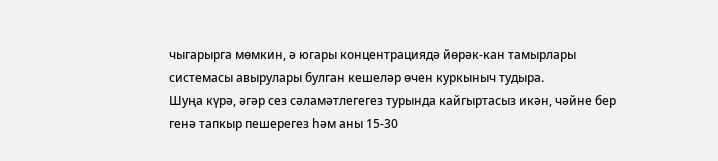чыгарырга мөмкин, ә югары концентрациядә йөрәк-кан тамырлары системасы авырулары булган кешеләр өчен куркыныч тудыра.
Шуңа күрә, әгәр сез сәламәтлегегез турында кайгыртасыз икән, чәйне бер генә тапкыр пешерегез һәм аны 15-30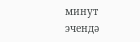минут эчендә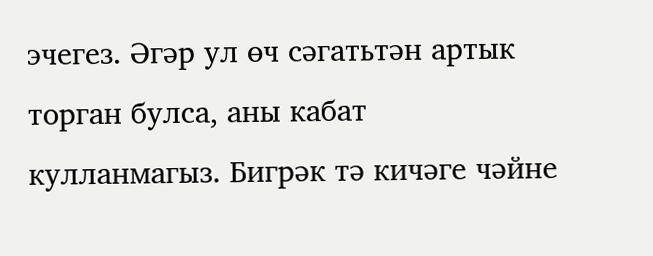эчегез. Әгәр ул өч сәгатьтән артык торган булса, аны кабат кулланмагыз. Бигрәк тә кичәге чәйне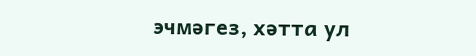эчмәгез, хәтта ул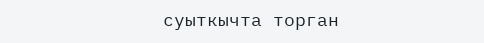суыткычта торган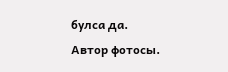булса да.
Автор фотосы.